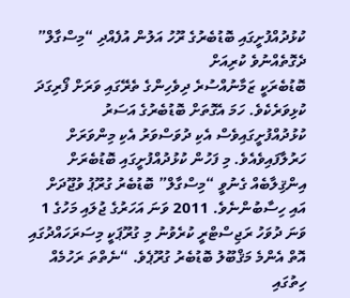ކުޅުދުއްފުށީގައި ބޮޑުބެރުގެ ރޫހު އަލުން އުފެއްދި “މިސްގާލް” ދެގޮތެއްނުވެ ކުރިއަށް
ބޮޑުބެރަކީ ޒަމާނުއްސުރެ ދިވެހިންގެ ތެރޭގައި ވަރަށް ފޯރިގަދަ ކުޅިވަރެކެވެ. ހަމަ އެގޮތަށް ބޮޑުބެރުގެ އަސަރު ކުޅުދުއްފުށީގައިވެސް އެކި ދުވަސްވަރު އެކި މިންވަރަށް ހަރުލާފައިވެއެވެ. މި ފަހުން ކުޅުދުއްފުށީގައި ބޮޑުބެރަށް އިންޤިލާބެއް ގެނުވީ “މިސްގާލް” ބޮޑުބެރު ގުރޫޕު ވުޖޫދަށް އައި ހިސާބުންނެވެ. 2011 ވަނަ އަހަރުގެ ޖުލައި މަހުގެ 1 ވަނަ ދުވަހު ރަޖިސްޓްރީ ކުރެވުނު މި ގުރޫޕަކީ މިސަރަހައްދުގައި އޮތް އެންމެ މަޤްބޫލު ބޮޑުބެރު ގުރޫޕެވެ. “ނެތްތަ ރަހުމެއް ހިތުގައި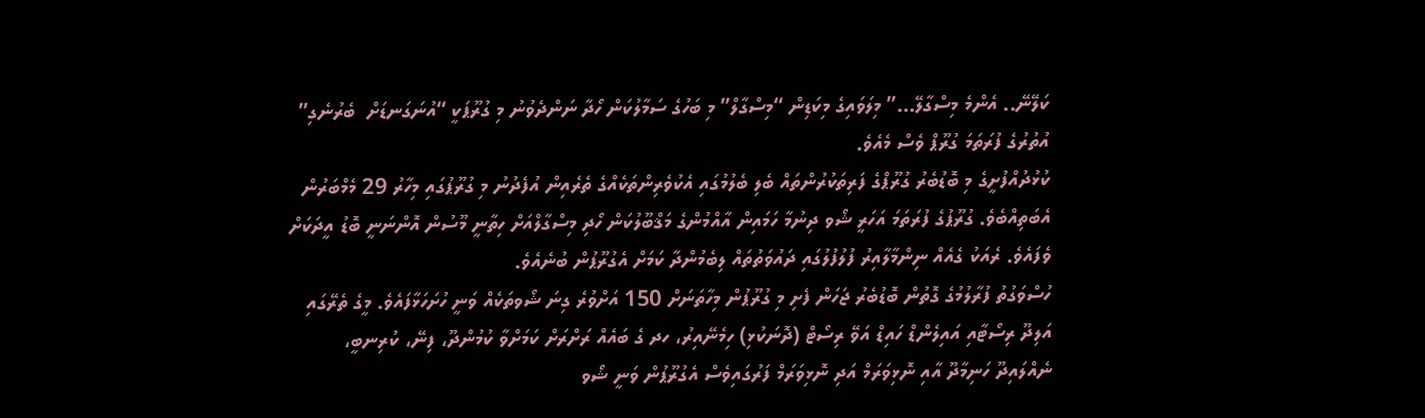ކަލޭނޭ.. އެންމެ މިސްގާލޭ…” މިލަވައިގެ މިކަޑިން “މިސްގާލް” މި ބަހުގެ ސަމާލުކަން ހޯދާ ނަންދެވުނު މި ގުރޫޕަކީ “އުނަގަނޑަށް  ބެރުނެގި” އުތުރުގެ ފުރަތަމަ ގުރޫޕް ވެސް މެއެވެ.
ކުޅުދުއްފުށީގެ މި ބޮޑުބެރު ގުރޫޕްގެ ފަރިތަކުރުންތައް ބެލި ބެލުމުގައި އެކުވެރިންތަކެއްގެ ތެރެއިން އުފެދުނު މި ގުރޫޕުގައި މިހާރު 29 މެމްބަރުން އެބަތިއްބެވެ. ގުރޫޕުގެ ފުރަތަމަ އަހަރީ ޝޯވ ދިނުމާ ހަމައިން އާއްމުންގެ މަޤްބޫލުކަން ހޯދި މިސްގާލްއަށް ހިތާނީ މޫސުން އޮންނަނީ ބޮޑު އީދަކަށް ވެފައެވެ. ރެއަކު ގެއެއް ނިންމާލާއިރު ފުލުފުލުގައި ދައުވަތުތައް ލިބެމުންދާ ކަމަށް އެގުރޫޕުން ބުނެއެވެ.
ހުސްވަގުތު ފުރާލުމުގެ ގޮތުން ބޮޑުބެރު ޖަހަން ފެށި މި ގުރޫޕުން މިހާތަނަށް 150 އަށްވުރެ ގިނަ ޝޯވތަކެއް ވަނީ ހުށަހަޅާފައެވެ. މީގެ ތެރޭގައި އަލިދޫ ރިސޯޓާއި އައިލެންޑް ހައިޑް އަވޭ ރިސޯޓް (ދޮނަކުޅި) ހިމެނޭއިރު، ހދ ގެ ބައެއް ރަށްރަށް ކަމަށްވާ ކުމުންދޫ، ފިނޭ، ކުރިނބީ، ނެއްލައިދޫ ހަނިމާދޫ އާއި ނޮޅިވަރަމް އަދި ނޮޅިވަރަމް ފަރުގައިވެސް އެގުރޫޕުން ވަނީ ޝޯވ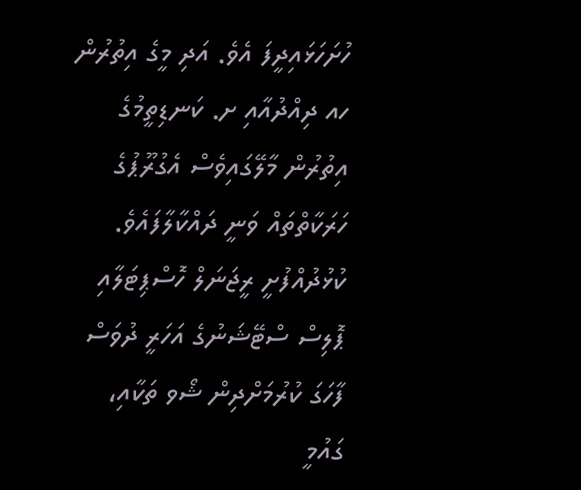ހުށަހަޅައިދީފަ އެވެ. އަދި މީގެ އިތުރުން ހއ ދިއްދުއާއި ށ. ކަނޑިތީމުގެ އިތުރުން މާލޭގައިވެސް އެގުރޫޕުގެ ހަރަކާތްތައް ވަނީ ދައްކާލާފައެވެ.
ކުޅުދުއްފުށީ ރީޖަނަލް ހޮސްޕިޓަލާއި ޕޮލިސް ސްޓޭޝަނުގެ އަހަރީ ދުވަސް ފާހަގަ ކުރުމަށްދިން ޝޯވ ތަކާއި، ގައުމީ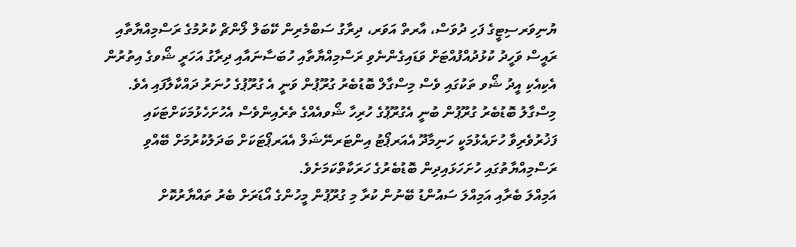ޔުނިވަރސިޓީގެ ފަހި ދުވަސް، އާރތް އަވަރ، ދިރާގު ސަބްމެރިން ކޭބަލް ލޯންޗް ކުރުމުގެ ރަސްމިއްޔާތާއި ރައީސް ވަހީދު ކުޅުދުއްފުއްޓަށް ވަޑައިގެންނެވި ރަސްމިއްޔާތާއި ހުބަސާނައާއި ދިރާގު އަހަރީ ޝޯވގެ އިތުރުން އެކިއެކި އީދު ޝޯވ ތަކުގައި ވެސް މިސްގާލް ބޮޑުބެރު ގުރޫޕުން ވަނީ އެ ގުރޫޕުގެ ހުނަރު ދައްކާލާފައި އެވެ.
މިސްގާލު ބޮޑުބެރު ގުރޫޕުން ބުނީ އެގުރޫޕުގެ ހުރިހާ ޝޯވއެއްގެ ތެރެއިންވެސް އެހުށަހެޅުމަކަށްޓަކައި ފަޚުރުވެރިވާ ހުށައެޅުމަކީ ހަނިމާދޫ އެއަރޕޯޓު އިންޓަރނޭޝަލް އެއަރޕޯޓަކަށް ބަދަލުކުރުމަށް ބޭއްވި ރަސްމިއްޔާތުގައި ހުށަހަޅައިދިން ބޮޑުބެރުގެ ހަރަކާތްކަމަށެވެ.
އަމިއްލަ ބެރާއި އަމިއްލަ ސައުންޑު ބޭނުން ކުރާ މި ގުރޫޕުން މީހުންގެ އޯޑަރަށް ބެރު ތައްޔާރުކޮށް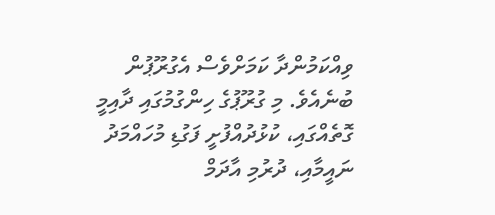ވިއްކަމުންދާ ކަމަށްވެސް އެގުރޫޕުން ބުނެއެވެ. މި ގުރޫޕުގެ ހިންގުމުގައި ދާއިމީ ގޮތެއްގައި، ކުޅުދުއްފުށީ ފަގުޑި މުހައްމަދު ނައީމާއި، ދުރުމި އާދަމް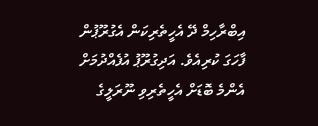އިބްރާހިމް ދޭ އެހީތެރިކަން އެގުރޫޕުން ފާހަގަ ކުރިއެވެ. އަދިގުރޫޕު އުފެއްދުމަށް އެންމެ ބޮޑަށް އެހީތެރިވި ނޫރަލީގެ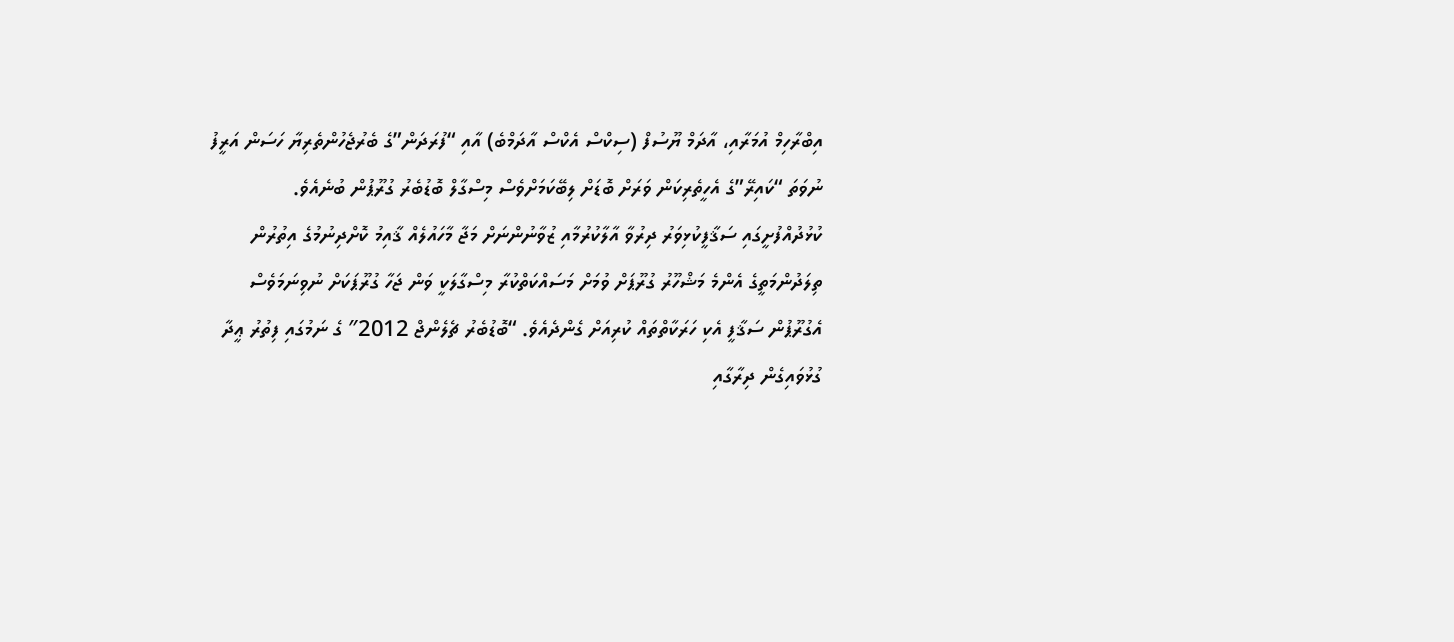އިބްރާހިމް އުމަރާއި، އާދަމް ޔޫސުފް (ސިކްސް އެކްސް އާދަމްބެ) އާއި “ފުރަދަން”ގެ ބެރުޖެހުންތެރިޔާ ހަސަން އަރީފު ނުވަތަ “ކައިރޭ”ގެ އެހީތެރިކަން ވަރަށް ބޮޑަށް ލިބޭކަމަށްވެސް މިސްގާލް ބޮޑުބެރު ގުރޫޕުން ބުނެއެވެ.
ކުޅުދުއްފުށީގައި ސަޤާފީކުޅިވަރު ދިރުވާ އާލާކުރުމާއި ޒުވާނުންނަށް މަޖާ މާހައުލެއް ޤާއިމު ކޮށްދިނުމުގެ އިތުރުން ތިލަދުންމަތީގެ އެންމެ މަޝްހޫރު ގުރޫޕަށް ވުމަށް މަސައްކަތްކުރާ މިސްގާލަކީ ވަން ޖަހާ ގުރޫޕަކަށް ނުވިނަމަވެސް އެގުރޫޕުން ސަޤާފީ އެކި ހަރަކާތްތައް ކުރިއަށް ގެންދެއެވެ. “ބޮޑުބެރު ޗެލެންޖް 2012″ ގެ ނަމުގައި ފިތުރު ޢީދާ ގުޅުވައިގެން ދިރާގާއި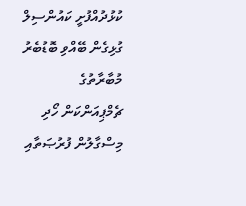ކުޅުދުއްފުށީ ކައުންސިލް ގުޅިގެން ބޭއްވި ބޮޑުބެރު މުބާރާތުގެ ޗެމްޕިއަންކަން ހޯދި މިސްގާލުން ފުރުޞަތާއި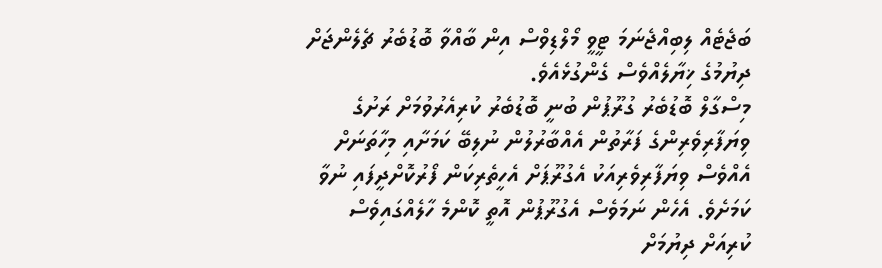ބަޖެޓެއް ލިބިއްޖެނަމަ ޓީވީ މޯލްޑިވްސް އިން ބާއްވާ ބޮޑުބެރު ޗެލެންޖަށް ދިޔުމުގެ ޚިޔާލެއްވެސް ގެންގުޅެއެވެ.
މިސްގާލް ބޮޑުބެރު ގުރޫޕުން ބުނީ ބޮޑުބެރު ކުރިއެރުވުމަށް ރަށުގެ ވިޔަފާރިވެރިންގެ ފަރާތުން އެއްބާރުލުން ނުލިބޭ ކަމަށާއި މިހާތަނަށް އެއްވެސް ވިޔަފާރިވެރިއަކު އެގުރޫޕަށް އެހީތެރިކަން ފޯރުކޮށްދީފައި ނުވާ ކަމަށެވެ. އެހެން ނަމަވެސް އެގުރޫޕުން އޮތީ ކޮންމެ ހާލެއްގައިވެސް ކުރިއަށް ދިޔުމަށް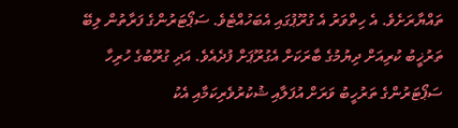ތައްޔާރަށެވެ. އެ ހިތްވަރު އެ ގުރޫޕުގައި އެބަހުއްޓެވެ. ސަޕޯޓަރުންގެ ފަރާތުން ލިބޭ ތަރުޚީބު ކުރިއަށް ދިޔުމުގެ ބާރަކަށް އެގުރޫޕަށް ފުދެއެވެ. އަދި ގުރޫބުގެ ހުރިހާ ސަޕޯޓަރުންގެ ތަރުހީބު ވަރަށް އުފަލާއި ޝުކުރުވެރިކަމާއި އެކު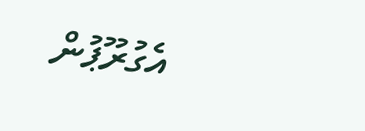އެގުރޫޕުން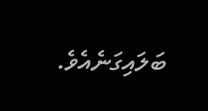ބަލައިގަނެއެވެ.